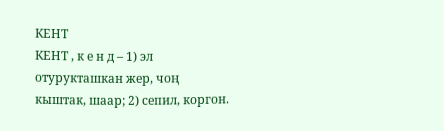КЕНТ
КЕНТ , к е н д – 1) эл отурукташкан жер, чоң кыштак, шаар; 2) сепил, коргон.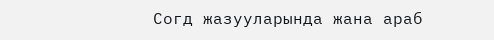Согд жазууларында жана араб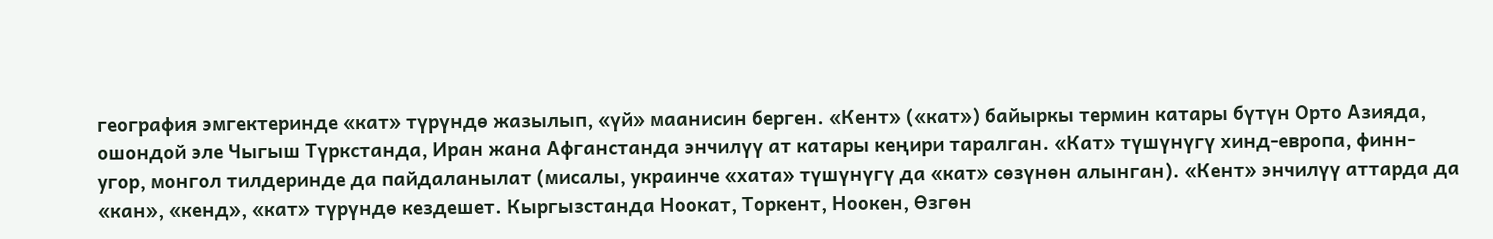география эмгектеринде «кат» түрүндө жазылып, «үй» маанисин берген. «Кент» («кат») байыркы термин катары бүтүн Орто Азияда, ошондой эле Чыгыш Түркстанда, Иран жана Афганстанда энчилүү ат катары кеңири таралган. «Кат» түшүнүгү хинд-европа, финн-угор, монгол тилдеринде да пайдаланылат (мисалы, украинче «хата» түшүнүгү да «кат» сөзүнөн алынган). «Кент» энчилүү аттарда да «кан», «кенд», «кат» түрүндө кездешет. Кыргызстанда Ноокат, Торкент, Ноокен, Өзгөн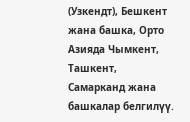(Узкендт), Бешкент жана башка, Орто Азияда Чымкент, Ташкент, Самарканд жана башкалар белгилүү.